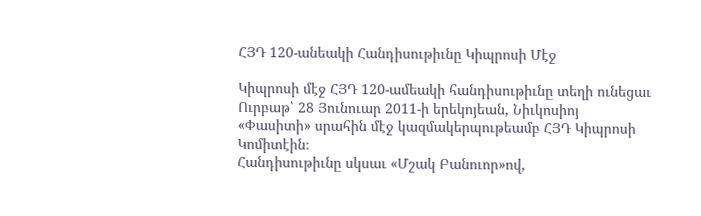ՀՅԴ 120-անեակի Հանդիսութիւնը Կիպրոսի Մէջ

Կիպրոսի մէջ ՀՅԴ 120-ամեակի հանդիսութիւնը տեղի ունեցաւ Ուրբաթ՝ 28 Յունուար 2011-ի երեկոյեան, Նիւկոսիոյ «Փասիտի» սրահին մէջ կազմակերպութեամբ ՀՅԴ Կիպրոսի Կոմիտէին։
Հանդիսութիւնը սկսաւ «Մշակ Բանուոր»ով,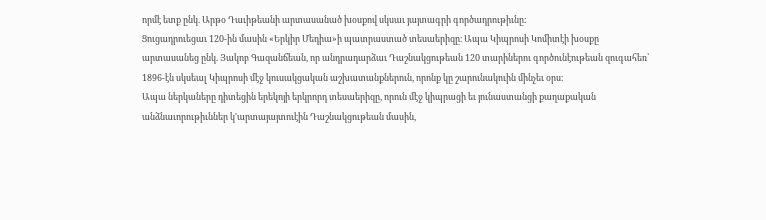որմէ ետք ընկ. Արթօ Դաւիթեանի արտասանած խօսքով սկսաւ յայտագրի գործադրութիւնը։
Ցուցադրուեցաւ 120-ին մասին «Երկիր Մեդիա»ի պատրաստած տեսաերիզը։ Ապա Կիպրոսի Կոմիտէի խօսքը արտասանեց ընկ. Յակոբ Գազանճեան, որ անդրադարձաւ Դաշնակցութեան 120 տարիներու գործունէութեան զուգահեռ՝ 1896-էն սկսեալ Կիպրոսի մէջ կուսակցական աշխատանքներուն, որոնք կը շարունակուին մինչեւ օրս։
Ապա ներկաները դիտեցին երեկոյի երկրորդ տեսաերիզը, որուն մէջ կիպրացի եւ յունաստանցի քաղաքական անձնաւորութիւններ կ'արտայայտուէին Դաշնակցութեան մասին,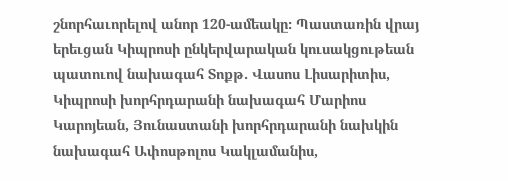շնորհաւորելով անոր 120-ամեակը։ Պաստառին վրայ երեւցան Կիպրոսի ընկերվարական կուսակցութեան պատուով նախագահ Տոքթ. Վասոս Լիսարիտիս, Կիպրոսի խորհրդարանի նախագահ Մարիոս Կարոյեան, Յունաստանի խորհրդարանի նախկին նախագահ Ափոսթոլոս Կակլամանիս,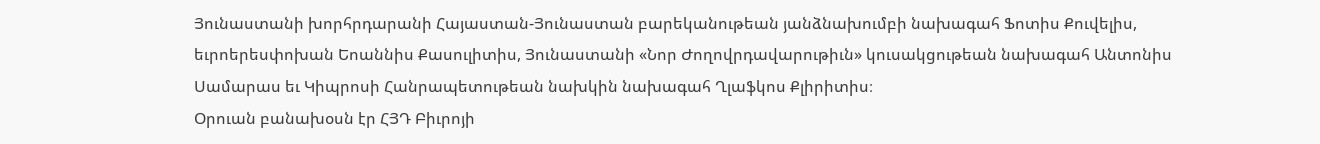Յունաստանի խորհրդարանի Հայաստան-Յունաստան բարեկանութեան յանձնախումբի նախագահ Ֆոտիս Քուվելիս, եւրոերեսփոխան Եոաննիս Քասուլիտիս, Յունաստանի «Նոր Ժողովրդավարութիւն» կուսակցութեան նախագահ Անտոնիս Սամարաս եւ Կիպրոսի Հանրապետութեան նախկին նախագահ Ղլաֆկոս Քլիրիտիս։
Օրուան բանախօսն էր ՀՅԴ Բիւրոյի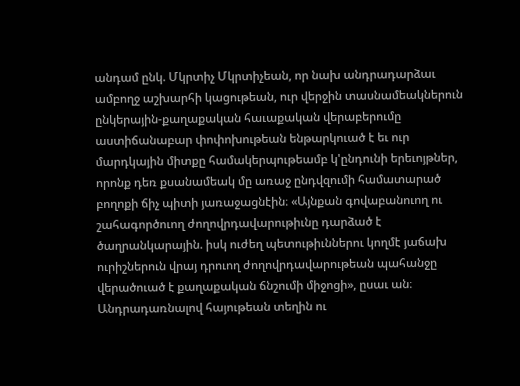անդամ ընկ. Մկրտիչ Մկրտիչեան, որ նախ անդրադարձաւ ամբողջ աշխարհի կացութեան, ուր վերջին տասնամեակներուն ընկերային-քաղաքական հաւաքական վերաբերումը աստիճանաբար փոփոխութեան ենթարկուած է եւ ուր մարդկային միտքը համակերպութեամբ կ'ընդունի երեւոյթներ, որոնք դեռ քսանամեակ մը առաջ ընդվզումի համատարած բողոքի ճիչ պիտի յառաջացնէին։ «Այնքան գովաբանուող ու շահագործուող ժողովրդավարութիւնը դարձած է ծաղրանկարային. իսկ ուժեղ պետութիւններու կողմէ յաճախ ուրիշներուն վրայ դրուող ժողովրդավարութեան պահանջը վերածուած է քաղաքական ճնշումի միջոցի», ըսաւ ան։
Անդրադառնալով հայութեան տեղին ու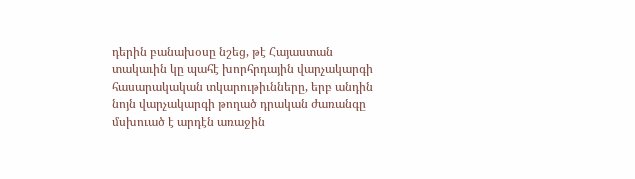դերին բանախօսը նշեց, թէ Հայաստան տակաւին կը պահէ խորհրդային վարչակարգի հասարակական տկարութիւնները, երբ անդին նոյն վարչակարգի թողած դրական ժառանգը մսխուած է արդէն առաջին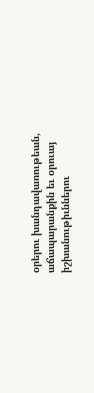օրերու խանդավառութեան, աճապարանքին եւ օրուայ իշխանութիւններու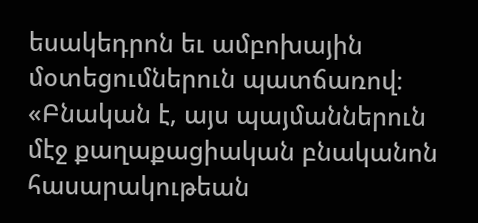եսակեդրոն եւ ամբոխային մօտեցումներուն պատճառով։ «Բնական է, այս պայմաններուն մէջ քաղաքացիական բնականոն հասարակութեան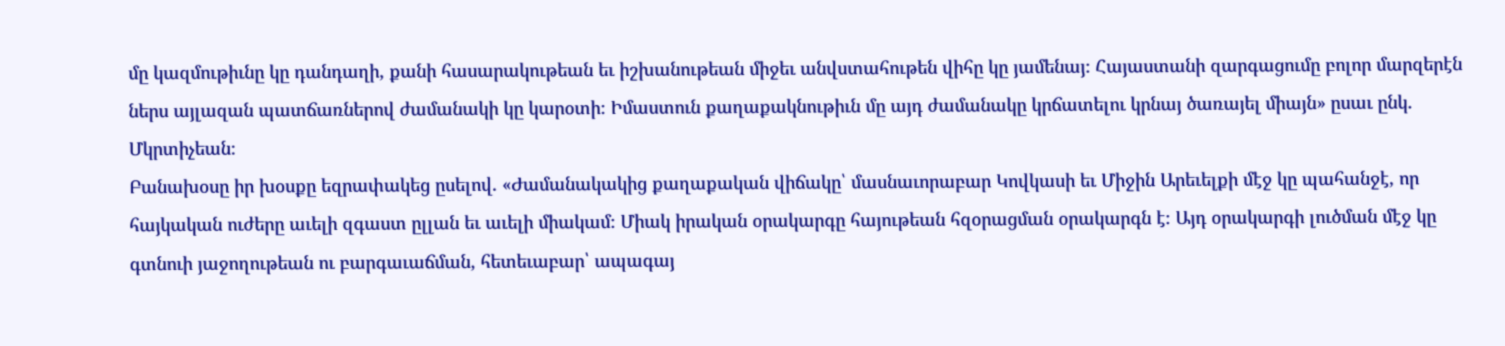մը կազմութիւնը կը դանդաղի, քանի հասարակութեան եւ իշխանութեան միջեւ անվստահութեն վիհը կը յամենայ։ Հայաստանի զարգացումը բոլոր մարզերէն ներս այլազան պատճառներով ժամանակի կը կարօտի։ Իմաստուն քաղաքակնութիւն մը այդ ժամանակը կրճատելու կրնայ ծառայել միայն» ըսաւ ընկ. Մկրտիչեան։
Բանախօսը իր խօսքը եզրափակեց ըսելով. «Ժամանակակից քաղաքական վիճակը՝ մասնաւորաբար Կովկասի եւ Միջին Արեւելքի մէջ կը պահանջէ, որ հայկական ուժերը աւելի զգաստ ըլլան եւ աւելի միակամ։ Միակ իրական օրակարգը հայութեան հզօրացման օրակարգն է։ Այդ օրակարգի լուծման մէջ կը գտնուի յաջողութեան ու բարգաւաճման, հետեւաբար՝ ապագայ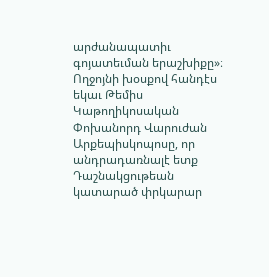արժանապատիւ գոյատեւման երաշխիքը»։
Ողջոյնի խօսքով հանդէս եկաւ Թեմիս Կաթողիկոսական Փոխանորդ Վարուժան Արքեպիսկոպոսը, որ անդրադառնալէ ետք Դաշնակցութեան կատարած փրկարար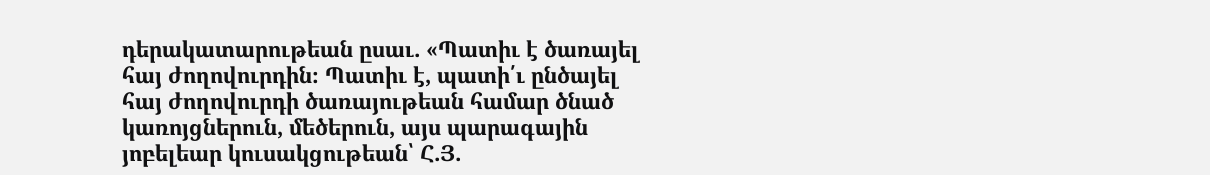դերակատարութեան ըսաւ. «Պատիւ է ծառայել հայ ժողովուրդին։ Պատիւ է, պատի՛ւ ընծայել հայ ժողովուրդի ծառայութեան համար ծնած կառոյցներուն, մեծերուն, այս պարագային յոբելեար կուսակցութեան՝ Հ.Յ.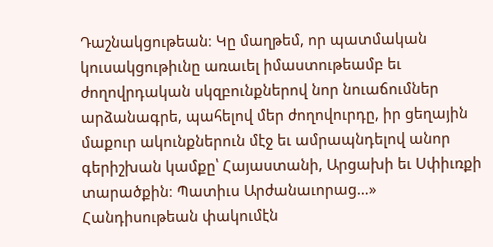Դաշնակցութեան։ Կը մաղթեմ, որ պատմական կուսակցութիւնը առաւել իմաստութեամբ եւ ժողովրդական սկզբունքներով նոր նուաճումներ արձանագրե, պահելով մեր ժողովուրդը, իր ցեղային մաքուր ակունքներուն մէջ եւ ամրապնդելով անոր գերիշխան կամքը՝ Հայաստանի, Արցախի եւ Սփիւռքի տարածքին։ Պատիւս Արժանաւորաց…»
Հանդիսութեան փակումէն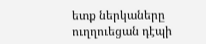ետք ներկաները ուղղուեցան դէպի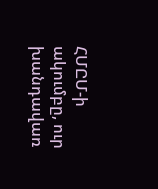ՀՄԸՄ-ի ակումբը, ուր խանդավառ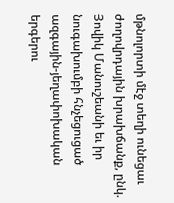մթնոլորտի մէջ տեղի ունեցաւ ժողովրդային խրախճանք, ընկ. Յովիկ Մանուշեանի եւ իր նուգախումբի հնչեցուցած ազգային-յեղափոխական երգերու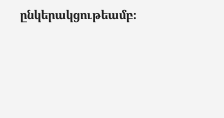ընկերակցութեամբ։